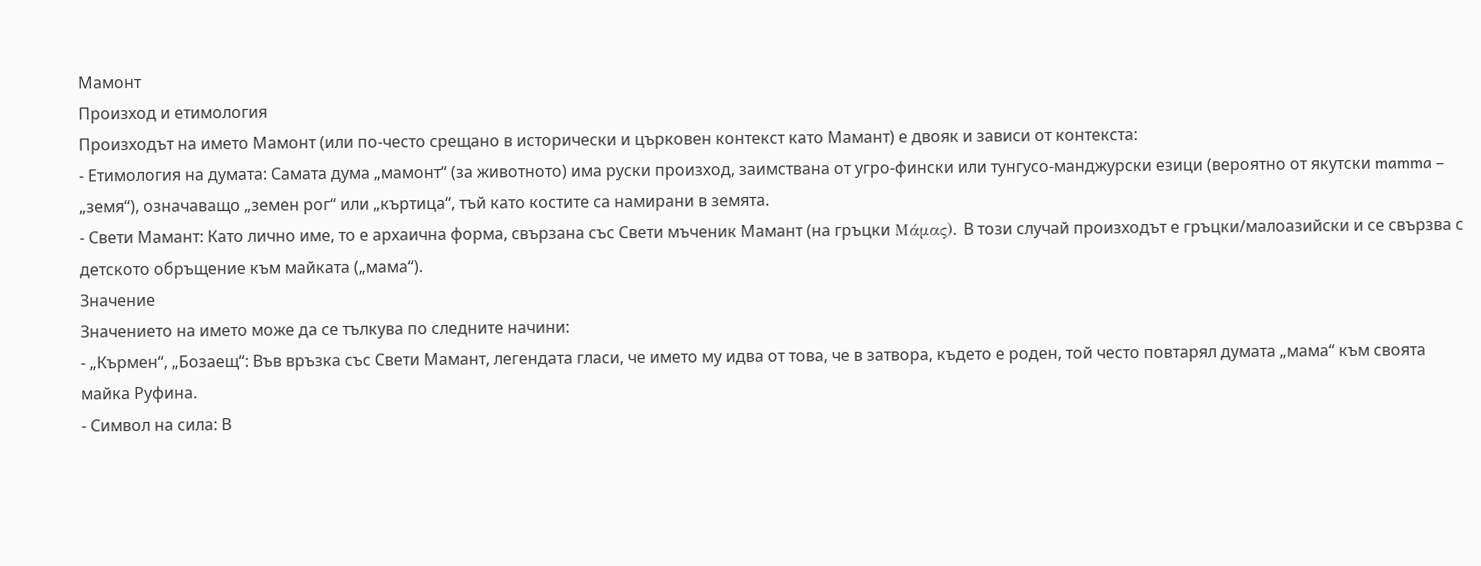Мамонт
Произход и етимология
Произходът на името Мамонт (или по-често срещано в исторически и църковен контекст като Мамант) е двояк и зависи от контекста:
- Етимология на думата: Самата дума „мамонт“ (за животното) има руски произход, заимствана от угро-фински или тунгусо-манджурски езици (вероятно от якутски mamma – „земя“), означаващо „земен рог“ или „къртица“, тъй като костите са намирани в земята.
- Свети Мамант: Като лично име, то е архаична форма, свързана със Свети мъченик Мамант (на гръцки Μάμας). В този случай произходът е гръцки/малоазийски и се свързва с детското обръщение към майката („мама“).
Значение
Значението на името може да се тълкува по следните начини:
- „Кърмен“, „Бозаещ“: Във връзка със Свети Мамант, легендата гласи, че името му идва от това, че в затвора, където е роден, той често повтарял думата „мама“ към своята майка Руфина.
- Символ на сила: В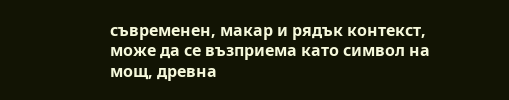съвременен, макар и рядък контекст, може да се възприема като символ на мощ, древна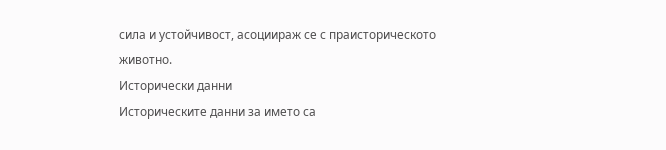сила и устойчивост, асоциираж се с праисторическото животно.
Исторически данни
Историческите данни за името са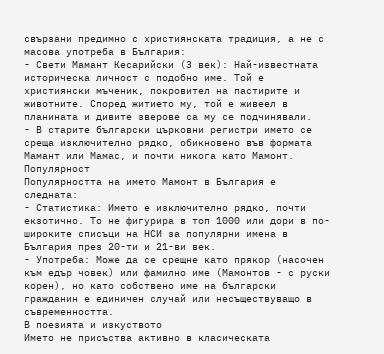свързани предимно с християнската традиция, а не с масова употреба в България:
- Свети Мамант Кесарийски (3 век): Най-известната историческа личност с подобно име. Той е християнски мъченик, покровител на пастирите и животните. Според житието му, той е живеел в планината и дивите зверове са му се подчинявали.
- В старите български църковни регистри името се среща изключително рядко, обикновено във формата Мамант или Мамас, и почти никога като Мамонт.
Популярност
Популярността на името Мамонт в България е следната:
- Статистика: Името е изключително рядко, почти екзотично. То не фигурира в топ 1000 или дори в по-широките списъци на НСИ за популярни имена в България през 20-ти и 21-ви век.
- Употреба: Може да се срещне като прякор (насочен към едър човек) или фамилно име (Мамонтов - с руски корен), но като собствено име на български гражданин е единичен случай или несъществуващо в съвременността.
В поезията и изкуството
Името не присъства активно в класическата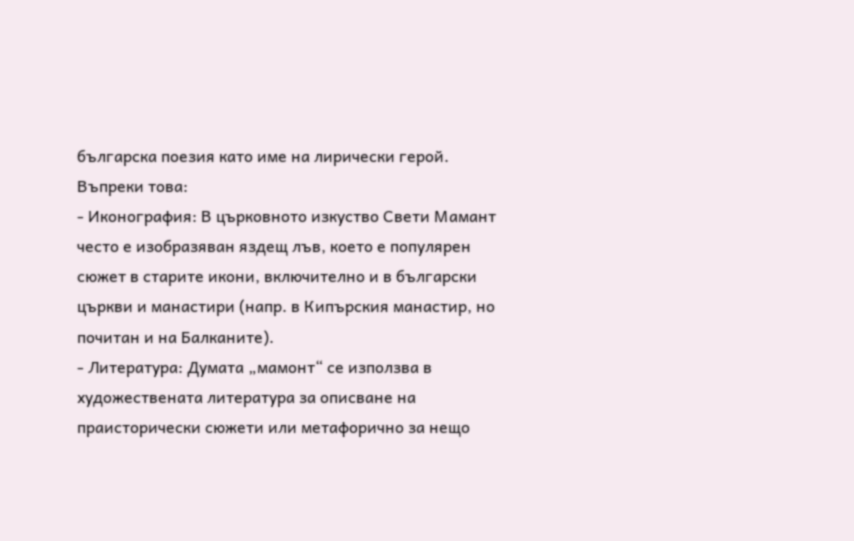българска поезия като име на лирически герой. Въпреки това:
- Иконография: В църковното изкуство Свети Мамант често е изобразяван яздещ лъв, което е популярен сюжет в старите икони, включително и в български църкви и манастири (напр. в Кипърския манастир, но почитан и на Балканите).
- Литература: Думата „мамонт“ се използва в художествената литература за описване на праисторически сюжети или метафорично за нещо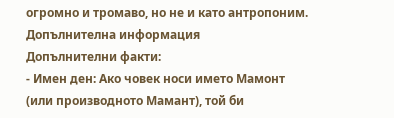огромно и тромаво, но не и като антропоним.
Допълнителна информация
Допълнителни факти:
- Имен ден: Ако човек носи името Мамонт (или производното Мамант), той би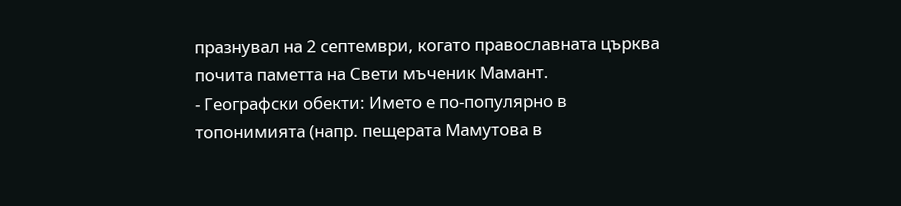празнувал на 2 септември, когато православната църква почита паметта на Свети мъченик Мамант.
- Географски обекти: Името е по-популярно в топонимията (напр. пещерата Мамутова в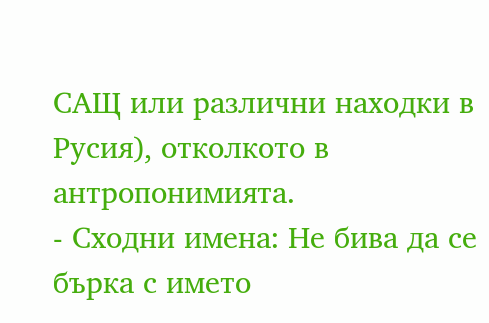САЩ или различни находки в Русия), отколкото в антропонимията.
- Сходни имена: Не бива да се бърка с името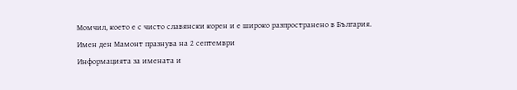Момчил, което е с чисто славянски корен и е широко разпространено в България.
Имен ден Мамонт празнува на 2 септември
Информацията за имената и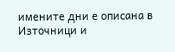имените дни е описана в Източници и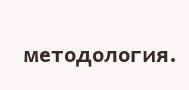методология.